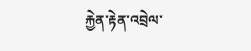རྐྱེན་རྟེན་འབྲེལ་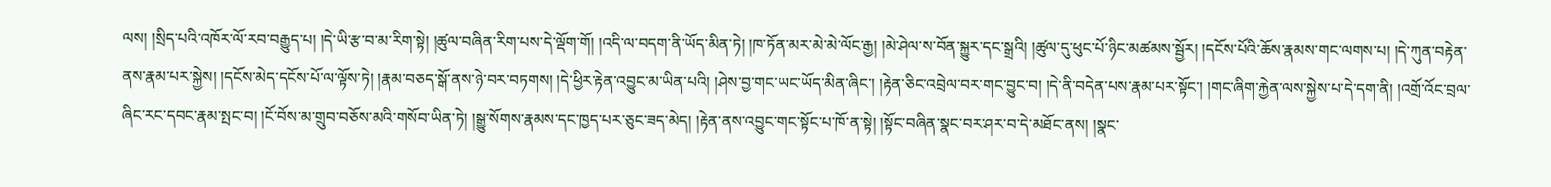ལས། །སྲིད་པའི་འཁོར་ལོ་རབ་བརྒྱུད་པ། །དེ་ཡི་རྩ་བ་མ་རིག་སྟེ། །ཚུལ་བཞིན་རིག་པས་དེ་ལྡོག་གོ། །འདི་ལ་བདག་ནི་ཡོད་མིན་ཏེ། །ཁ་ཏོན་མར་མེ་མེ་ལོང་རྒྱ། །མེ་ཤེལ་ས་བོན་སྐྱུར་དང་སྒྲའི། །ཚུལ་དུ་ཕུང་པོ་ཉིང་མཚམས་སྦྱོར། །དངོས་པོའི་ཆོས་རྣམས་གང་ལགས་པ། །དེ་ཀུན་བརྟེན་ནས་རྣམ་པར་སྐྱེས། །དངོས་མེད་དངོས་པོ་ལ་ལྟོས་ཏེ། །རྣམ་བཅད་སྒོ་ནས་ཉེ་བར་བཏགས། །དེ་ཕྱིར་རྟེན་འབྱུང་མ་ཡིན་པའི། །ཤེས་བྱ་གང་ཡང་ཡོད་མིན་ཞིང་། །རྟེན་ཅིང་འབྲེལ་བར་གང་བྱུང་བ། །དེ་ནི་བདེན་པས་རྣམ་པར་སྟོང་། །གང་ཞིག་རྐྱེན་ལས་སྐྱེས་པ་དེ་དག་ནི། །འགྲོ་འོང་བྲལ་ཞིང་རང་དབང་རྣམ་སྤང་བ། །ངོ་བོས་མ་གྲུབ་བཅོས་མའི་གསོབ་ཡིན་ཏེ། །སྒྱུ་སོགས་རྣམས་དང་ཁྱད་པར་ཅུང་ཟད་མེད། །རྟེན་ནས་འབྱུང་གང་སྟོང་པ་ཁོ་ན་སྟེ། །སྟོང་བཞིན་སྣང་བར་ཤར་བ་དེ་མཐོང་ནས། །སྣང་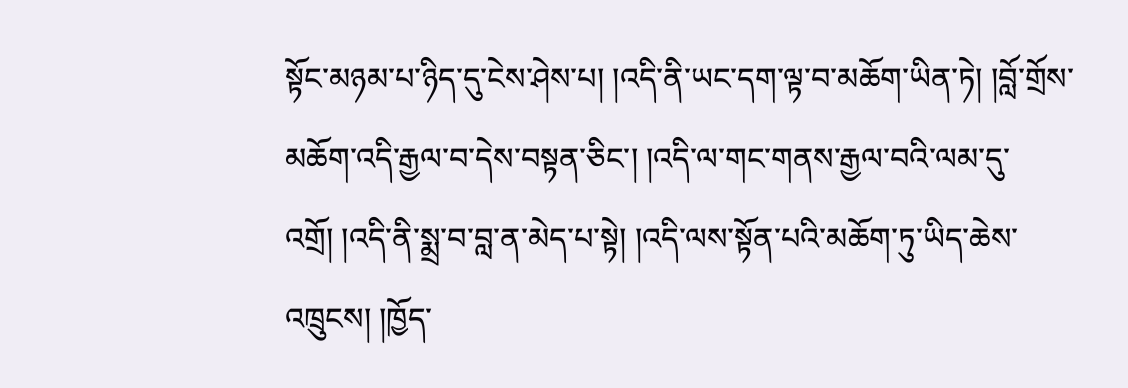སྟོང་མཉམ་པ་ཉིད་དུ་ངེས་ཤེས་པ། །འདི་ནི་ཡང་དག་ལྟ་བ་མཆོག་ཡིན་ཏེ། །བློ་གྲོས་མཆོག་འདི་རྒྱལ་བ་དེས་བསྟན་ཅིང་། །འདི་ལ་གང་གནས་རྒྱལ་བའི་ལམ་དུ་འགྲོ། །འདི་ནི་སྨྲ་བ་བླ་ན་མེད་པ་སྟེ། །འདི་ལས་སྟོན་པའི་མཆོག་ཏུ་ཡིད་ཆེས་འཁྲུངས། །ཁྱོད་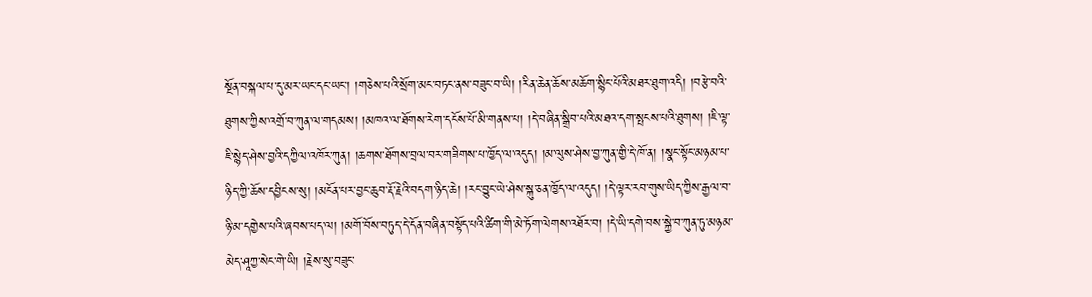སྔོན་བསྐལ་པ་དུ་མར་ཡང་དང་ཡང་། །གཅེས་པའི་སྲོག་མང་བཏང་ནས་བཟུང་བ་ཡི། །རིན་ཆེན་ཆོས་མཆོག་སྙིང་པོའི་མཐར་ཐུག་འདི། །བརྩེ་བའི་ཐུགས་ཀྱིས་འགྲོ་བ་ཀུན་ལ་གདམས། །མཁའ་ལ་ཐོགས་རེག་དངོས་པོ་མི་གནས་པ། །དེ་བཞིན་སྒྲིབ་པའི་མཐའ་དག་སྤངས་པའི་ཐུགས། །ཇི་ལྟ་ཇི་སྙེད་ཤེས་བྱའི་དཀྱིལ་འཁོར་ཀུན། །ཆགས་ཐོགས་བྲལ་བར་གཟིགས་པ་ཁྱོད་ལ་འདུད། །མ་ལུས་ཤེས་བྱ་ཀུན་གྱི་དེ་ཁོ་ན། །སྣང་སྟོང་མཉམ་པ་ཉིད་ཀྱི་ཆོས་དབྱིངས་སུ། །མངོན་པར་བྱང་ཆུབ་རྡོ་རྗེའི་བདག་ཉིད་ཆེ། །རང་བྱུང་ཡེ་ཤེས་སྐུ་ཅན་ཁྱོད་ལ་འདུད། །དེ་ལྟར་རབ་གུས་ཡིད་ཀྱིས་རྒྱལ་བ་ཉི་མ་དགྱེས་པའི་ཞབས་པད་ལ། །མགོ་བོས་བཏུད་དེ་དོན་བཞིན་བསྟོད་པའི་ཚིག་གི་མེ་ཏོག་ལེགས་འཐོར་བ། །དེ་ཡི་དགེ་བས་སྐྱེ་བ་ཀུན་ཏུ་མཉམ་མེད་ཤཱཀྱ་སེང་གེ་ཡི། །རྗེས་སུ་བཟུང་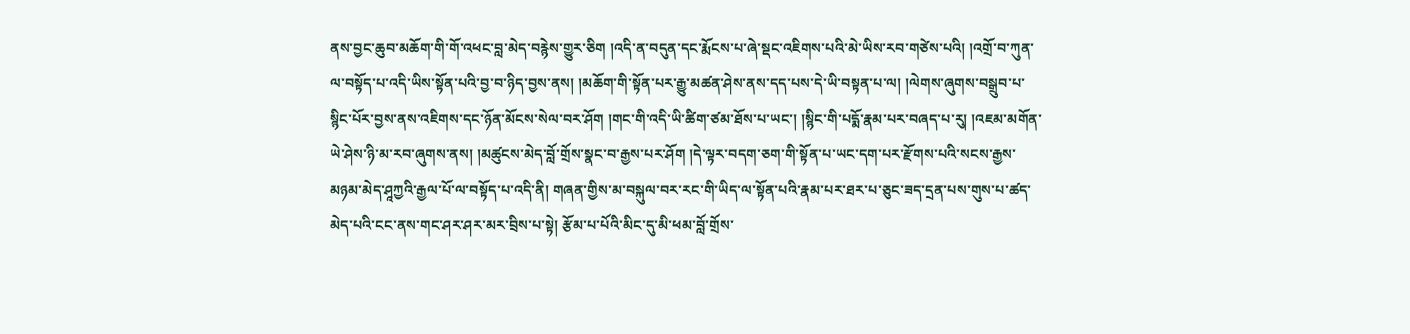ནས་བྱང་ཆུབ་མཆོག་གི་གོ་འཕང་བླ་མེད་བརྙེས་གྱུར་ཅིག །འདི་ན་བདུན་དང་རྨོངས་པ་ཞེ་སྡང་འཇིགས་པའི་མེ་ཡིས་རབ་གཙེས་པའི། །འགྲོ་བ་ཀུན་ལ་བསྟོད་པ་འདི་ཡིས་སྟོན་པའི་བྱ་བ་ཉིད་བྱས་ནས། །མཆོག་གི་སྟོན་པར་རྒྱུ་མཚན་ཤེས་ནས་དད་པས་དེ་ཡི་བསྟན་པ་ལ། །ལེགས་ཞུགས་བསྒྲུབ་པ་སྙིང་པོར་བྱས་ནས་འཇིགས་དང་ཉོན་མོངས་སེལ་བར་ཤོག །གང་གི་འདི་ཡི་ཚིག་ཙམ་ཐོས་པ་ཡང་། །སྙིང་གི་པདྨོ་རྣམ་པར་བཞད་པ་རུ། །འཇམ་མགོན་ཡེ་ཤེས་ཉི་མ་རབ་ཞུགས་ནས། །མཚུངས་མེད་བློ་གྲོས་སྣང་བ་རྒྱས་པར་ཤོག །དེ་ལྟར་བདག་ཅག་གི་སྟོན་པ་ཡང་དག་པར་རྫོགས་པའི་སངས་རྒྱས་མཉམ་མེད་ཤཱཀྱའི་རྒྱལ་པོ་ལ་བསྟོད་པ་འདི་ནི། གཞན་གྱིས་མ་བསྐུལ་བར་རང་གི་ཡིད་ལ་སྟོན་པའི་རྣམ་པར་ཐར་པ་ཅུང་ཟད་དྲན་པས་གུས་པ་ཚད་མེད་པའི་ངང་ནས་གང་ཤར་ཤར་མར་བྲིས་པ་སྟེ། རྩོམ་པ་པོའི་མིང་དུ་མི་ཕམ་བློ་གྲོས་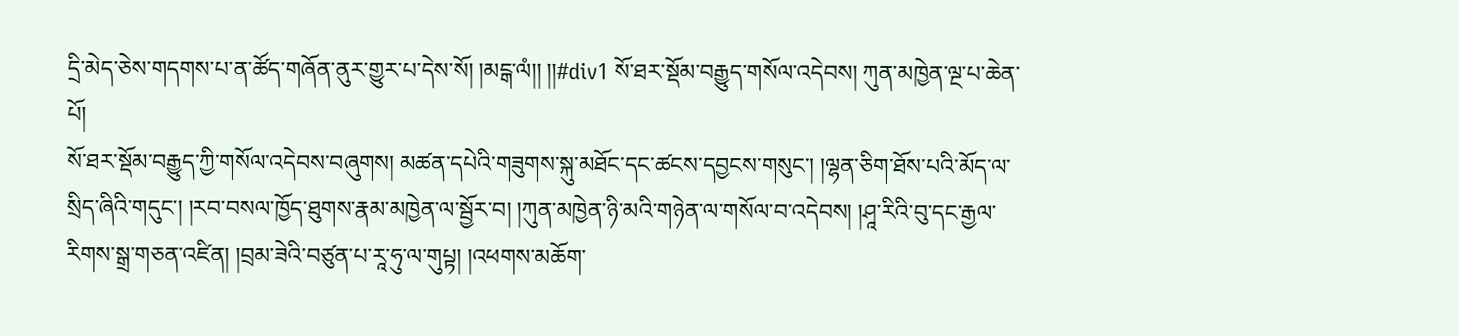དྲི་མེད་ཅེས་གདགས་པ་ན་ཚོད་གཞོན་ནུར་གྱུར་པ་དེས་སོ། །མངྒ་ལཾ།། །།#div1 སོ་ཐར་སྡོམ་བརྒྱུད་གསོལ་འདེབས། ཀུན་མཁྱེན་ལྔ་པ་ཆེན་པོ།
སོ་ཐར་སྡོམ་བརྒྱུད་ཀྱི་གསོལ་འདེབས་བཞུགས། མཚན་དཔེའི་གཟུགས་སྐུ་མཐོང་དང་ཚངས་དབྱངས་གསུང་། །ལྷན་ཅིག་ཐོས་པའི་མོད་ལ་སྲིད་ཞིའི་གདུང་། །རབ་བསལ་ཁྱོད་ཐུགས་རྣམ་མཁྱེན་ལ་སྦྱོར་བ། །ཀུན་མཁྱེན་ཉི་མའི་གཉེན་ལ་གསོལ་བ་འདེབས། །ཤཱ་རིའི་བུ་དང་རྒྱལ་རིགས་སྒྲ་གཅན་འཛིན། །བྲམ་ཟེའི་བཙུན་པ་རཱ་ཧུ་ལ་གུཔྟ། །འཕགས་མཆོག་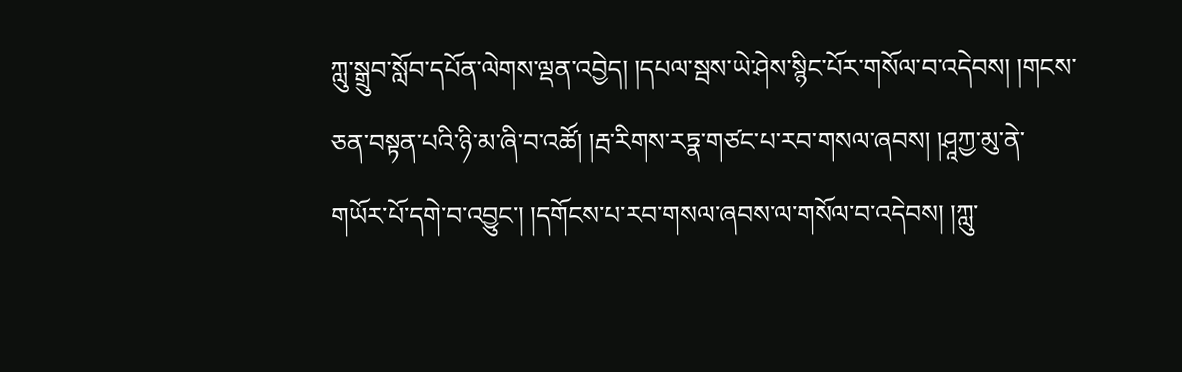ཀླུ་སྒྲུབ་སློབ་དཔོན་ལེགས་ལྡན་འབྱེད། །དཔལ་སྦས་ཡེ་ཤེས་སྙིང་པོར་གསོལ་བ་འདེབས། །གངས་ཅན་བསྟན་པའི་ཉི་མ་ཞི་བ་འཚོ། །རྦ་རིགས་རཏྣ་གཙང་པ་རབ་གསལ་ཞབས། །ཤཱཀྱ་མུ་ནེ་གཡོར་པོ་དགེ་བ་འབྱུང་། །དགོངས་པ་རབ་གསལ་ཞབས་ལ་གསོལ་བ་འདེབས། །ཀླུ་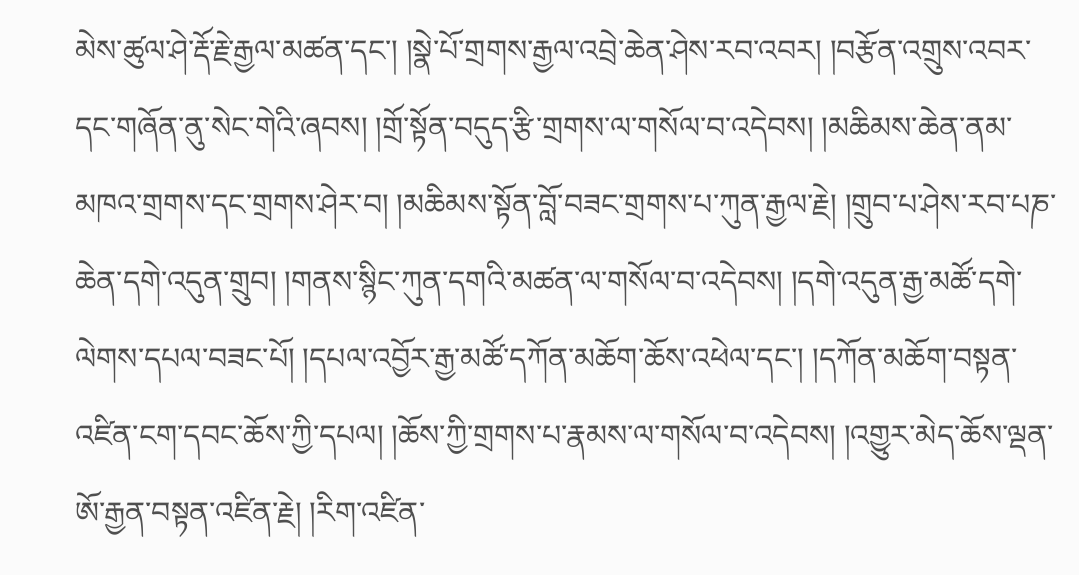མེས་ཚུལ་ཤེ་རྡོ་རྗེ་རྒྱལ་མཚན་དང་། །སྣེ་པོ་གྲགས་རྒྱལ་འབྲེ་ཆེན་ཤེས་རབ་འབར། །བརྩོན་འགྲུས་འབར་དང་གཞོན་ནུ་སེང་གེའི་ཞབས། །གྲོ་སྟོན་བདུད་རྩི་གྲགས་ལ་གསོལ་བ་འདེབས། །མཆིམས་ཆེན་ནམ་མཁའ་གྲགས་དང་གྲགས་ཤེར་བ། །མཆིམས་སྟོན་བློ་བཟང་གྲགས་པ་ཀུན་རྒྱལ་རྗེ། །གྲུབ་པ་ཤེས་རབ་པཎ་ཆེན་དགེ་འདུན་གྲུབ། །གནས་སྙིང་ཀུན་དགའི་མཚན་ལ་གསོལ་བ་འདེབས། །དགེ་འདུན་རྒྱ་མཚོ་དགེ་ལེགས་དཔལ་བཟང་པོ། །དཔལ་འབྱོར་རྒྱ་མཚོ་དཀོན་མཆོག་ཆོས་འཕེལ་དང་། །དཀོན་མཆོག་བསྟན་འཛིན་ངག་དབང་ཆོས་ཀྱི་དཔལ། །ཆོས་ཀྱི་གྲགས་པ་རྣམས་ལ་གསོལ་བ་འདེབས། །འགྱུར་མེད་ཆོས་ལྡན་ཨོ་རྒྱན་བསྟན་འཛིན་རྗེ། །རིག་འཛིན་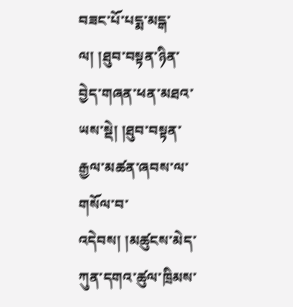བཟང་པོ་པདྨ་མདྒ་ལ། །ཐུབ་བསྟན་ཉིན་བྱེད་གཞན་ཕན་མཐའ་ཡས་སྡེ། །ཐུབ་བསྟན་རྒྱལ་མཚན་ཞབས་ལ་གསོལ་བ་འདེབས། །མཚུངས་མེད་ཀུན་དགའ་ཚུལ་ཁྲིམས་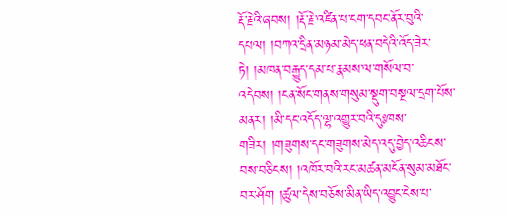རྡོ་རྗེའི་ཞབས། །རྡོ་རྗེ་འཛིན་པ་ངག་དབང་ནོར་བུའི་དཔལ། །བཀའ་དྲིན་མཉམ་མེད་ཕན་བདེའི་འོད་ཟེར་ཏེ། །མཁན་བརྒྱུད་དམ་པ་རྣམས་ལ་གསོལ་བ་འདེབས། །ངན་སོང་གནས་གསུམ་སྡུག་བསྔལ་དྲག་པོས་མནར། །མི་དང་འདོད་ལྷ་འགྱུར་བའི་དུཿཁས་གཟིར། །གཟུགས་དང་གཟུགས་མེད་འདུ་བྱེད་འཆིངས་བས་བཅིངས། །འཁོར་བའི་རང་མཚན་མངོན་སུམ་མཐོང་བར་ཤོག །ཚུལ་དེས་བཅོས་མིན་ཡིད་འབྱུང་ངེས་པ་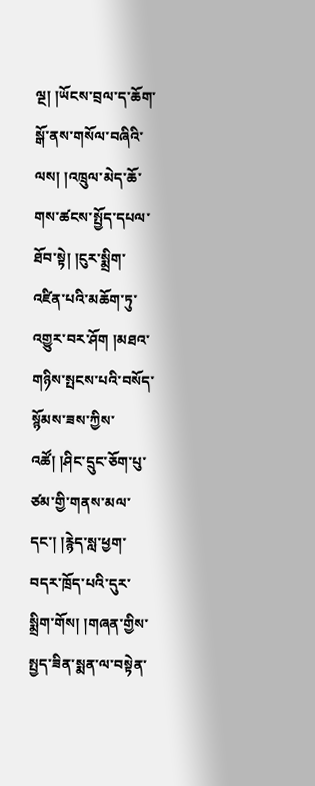ལྔ། །ཡོངས་བྲལ་ད་ཆོག་སྒོ་ནས་གསོལ་བཞིའི་ལས། །འཁྲུལ་མེད་ཆོ་གས་ཚངས་སྤྱོད་དཔལ་ཐོབ་སྟེ། །ངུར་སྨྲིག་འཛིན་པའི་མཆོག་ཏུ་འགྱུར་བར་ཤོག །མཐའ་གཉིས་སྤངས་པའི་བསོད་སྙོམས་ཟས་ཀྱིས་འཚོ། །ཤིང་དྲུང་ཅོག་པུ་ཙམ་གྱི་གནས་མལ་དང་། །རྙེད་སླ་ཕྱག་བདར་ཁྲོད་པའི་དུར་སྨྲིག་གོས། །གཞན་གྱིས་སྤྱད་ཟིན་སྨན་ལ་བསྟེན་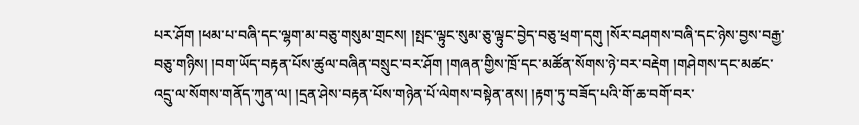པར་ཤོག །ཕམ་པ་བཞི་དང་ལྷག་མ་བཅུ་གསུམ་གྲངས། །སྤང་ལྟུང་སུམ་ཅུ་ལྟུང་བྱེད་བཅུ་ཕྲག་དགུ །སོར་བཤགས་བཞི་དང་ཉེས་བྱས་བརྒྱ་བཅུ་གཉིས། །བག་ཡོད་བརྟན་པོས་ཚུལ་བཞིན་བསྲུང་བར་ཤོག །གཞན་གྱིས་ཁྲོ་དང་མཚོན་སོགས་ཉེ་བར་བརྡེག །གཤེགས་དང་མཚང་འདྲུ་ལ་སོགས་གནོད་ཀུན་ལ། །དྲན་ཤེས་བརྟན་པོས་གཉེན་པོ་ལེགས་བསྟེན་ནས། །རྟག་ཏུ་བཟོད་པའི་གོ་ཆ་བགོ་བར་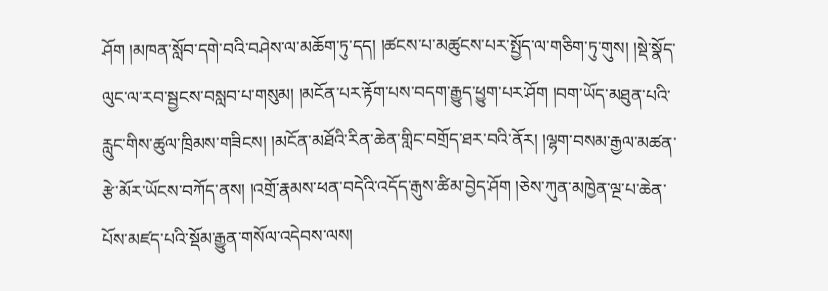ཤོག །མཁན་སློབ་དགེ་བའི་བཤེས་ལ་མཆོག་ཏུ་དད། །ཚངས་པ་མཚུངས་པར་སྤྱོད་ལ་གཅིག་ཏུ་གུས། །སྡེ་སྣོད་ལུང་ལ་རབ་སྦྱངས་བསླབ་པ་གསུམ། །མངོན་པར་རྟོག་པས་བདག་རྒྱུད་ཕྱུག་པར་ཤོག །བག་ཡོད་མཐུན་པའི་རླུང་གིས་ཚུལ་ཁྲིམས་གཟིངས། །མངོན་མཐོའི་རིན་ཆེན་གླིང་བགྲོད་ཐར་བའི་ནོར། །ལྷག་བསམ་རྒྱལ་མཚན་རྩེ་མོར་ཡོངས་བཀོད་ནས། །འགྲོ་རྣམས་ཕན་བདེའི་འདོད་རྒུས་ཚིམ་བྱེད་ཤོག །ཅེས་ཀུན་མཁྱེན་ལྔ་པ་ཆེན་པོས་མཛད་པའི་སྡོམ་རྒྱུན་གསོལ་འདེབས་ལས།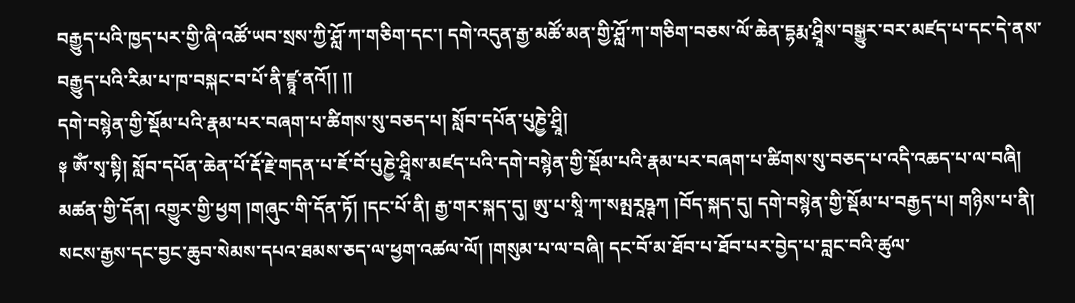བརྒྱུད་པའི་ཁྱད་པར་གྱི་ཞི་འཚོ་ཡབ་སྲས་ཀྱི་ཤློ་ཀ་གཅིག་དང་། དགེ་འདུན་རྒྱ་མཚོ་མན་གྱི་ཤློ་ཀ་གཅིག་བཅས་ལོ་ཆེན་དྷརྨ་ཤྲཱིས་བསྒྱུར་བར་མཛད་པ་དང་དེ་ནས་བརྒྱུད་པའི་རིམ་པ་ཁ་བསྐང་བ་པོ་ནི་ཛྙཱ་ནའོ།། །།
དགེ་བསྙེན་གྱི་སྡོམ་པའི་རྣམ་པར་བཞག་པ་ཚིགས་སུ་བཅད་པ། སློབ་དཔོན་པུཎྱེ་ཤྲཱི།
༈ ༀ་སྭ་སྟི། སློབ་དཔོན་ཆེན་པོ་རྡོ་རྗེ་གདན་པ་ཇོ་བོ་པུཎྱེ་ཤྲཱིས་མཛད་པའི་དགེ་བསྙེན་གྱི་སྡོམ་པའི་རྣམ་པར་བཞག་པ་ཚིགས་སུ་བཅད་པ་འདི་འཆད་པ་ལ་བཞི། མཚན་གྱི་དོན། འགྱུར་གྱི་ཕྱག །གཞུང་གི་དོན་ཏོ། །དང་པོ་ནི། རྒྱ་གར་སྐད་དུ། ཨུ་པ་སཱི་ཀ་སམྤརཱཥྚཀ །བོད་སྐད་དུ། དགེ་བསྙེན་གྱི་སྡོམ་པ་བརྒྱད་པ། གཉིས་པ་ནི། སངས་རྒྱས་དང་བྱང་ཆུབ་སེམས་དཔའ་ཐམས་ཅད་ལ་ཕྱག་འཚལ་ལོ། །གསུམ་པ་ལ་བཞི། དང་བོ་མ་ཐོབ་པ་ཐོབ་པར་བྱེད་པ་བླང་བའི་ཚུལ་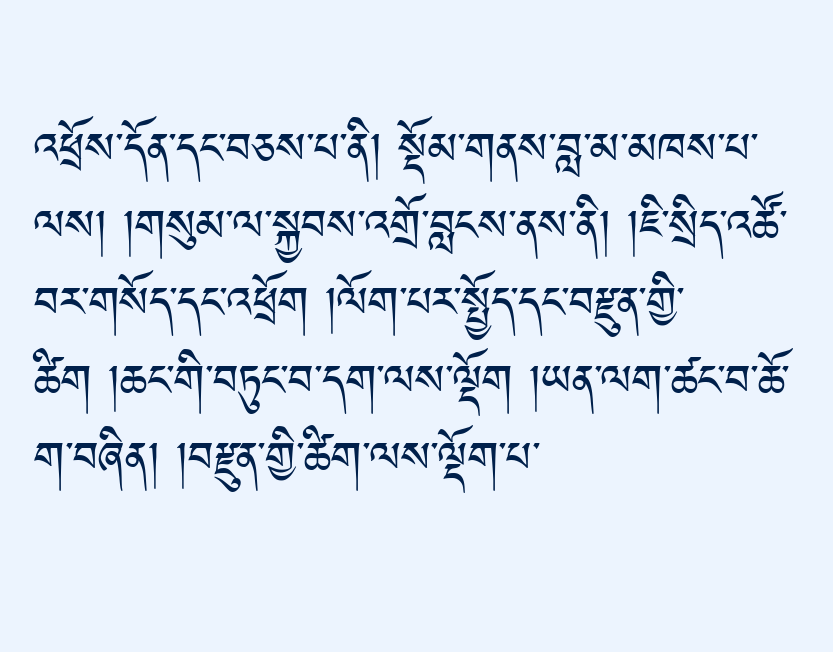འཕྲོས་དོན་དང་བཅས་པ་ནི། སྡོམ་གནས་བླ་མ་མཁས་པ་ལས། །གསུམ་ལ་སྐྱབས་འགྲོ་བླངས་ནས་ནི། །ཇི་སྲིད་འཚོ་བར་གསོད་དང་འཕྲོག །ལོག་པར་སྤྱོད་དང་བརྫུན་གྱི་ཚིག །ཆང་གི་བཏུང་བ་དག་ལས་ལྡོག །ཡན་ལག་ཚང་བ་ཆོ་ག་བཞིན། །བརྫུན་གྱི་ཚིག་ལས་ལྡོག་པ་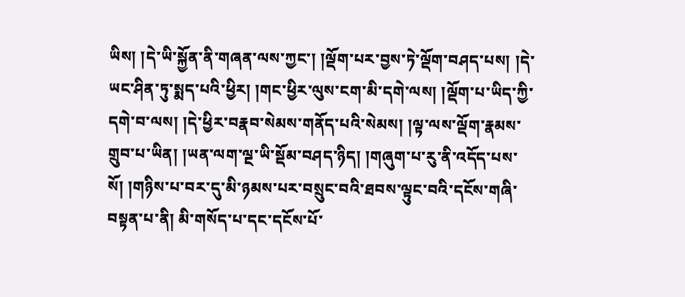ཡིས། །དེ་ཡི་སྐྱོན་ནི་གཞན་ལས་ཀྱང་། །ལྡོག་པར་བྱས་ཏེ་ལྡོག་བཤད་པས། །དེ་ཡང་ཤིན་ཏུ་སྨད་པའི་ཕྱིར། །གང་ཕྱིར་ལུས་ངག་མི་དགེ་ལས། །ལྡོག་པ་ཡིད་ཀྱི་དགེ་བ་ལས། །དེ་ཕྱིར་བརྣབ་སེམས་གནོད་པའི་སེམས། །ལྟ་ལས་ལྡོག་རྣམས་གྲུབ་པ་ཡིན། །ཡན་ལག་ལྔ་ཡི་སྡོམ་བཤད་ཉིད། །གཞུག་པ་རུ་ནི་འདོད་པས་སོ། །གཉིས་པ་བར་དུ་མི་ཉམས་པར་བསྲུང་བའི་ཐབས་ལྟུང་བའི་དངོས་གཞི་བསྟན་པ་ནི། མི་གསོད་པ་དང་དངོས་པོ་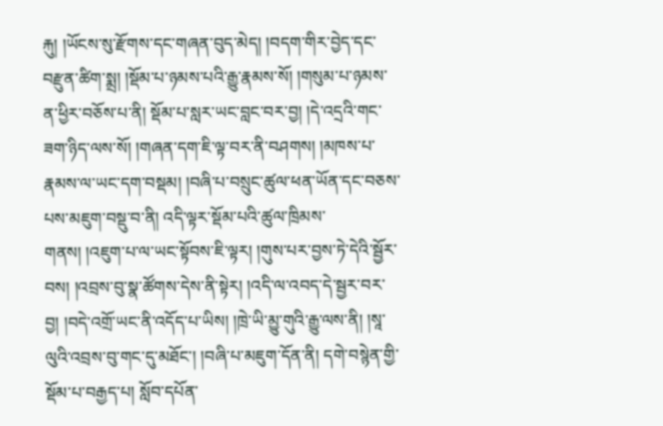རྐུ། །ཡོངས་སུ་རྫོགས་དང་གཞན་བུད་མེད། །བདག་གིར་བྱེད་དང་བརྫུན་ཚིག་སྨྲ། །སྡོམ་པ་ཉམས་པའི་རྒྱུ་རྣམས་སོ། །གསུམ་པ་ཉམས་ན་ཕྱིར་བཅོས་པ་ནི། སྡོམ་པ་སླར་ཡང་བླང་བར་བྱ། །དེ་འདྲའི་གང་ཟག་ཉིད་ལས་སོ། །གཞན་དག་ཇི་ལྟ་བར་ནི་བཤགས། །མཁས་པ་རྣམས་ལ་ཡང་དག་བསྡམ། །བཞི་པ་བསྲུང་ཚུལ་ཕན་ཡོན་དང་བཅས་པས་མཇུག་བསྡུ་བ་ནི། འདི་ལྟར་སྡོམ་པའི་ཚུལ་ཁྲིམས་གནས། །འཇུག་པ་ལ་ཡང་སྟོབས་ཇི་ལྟར། །གུས་པར་བྱས་ཏེ་དེའི་སྦྱོར་བས། །འབྲས་བུ་སྣ་ཚོགས་དེས་ནི་སྟེར། །འདི་ལ་འབད་དེ་སྦྱར་བར་བྱ། །བདེ་འགྲོ་ཡང་ནི་འདོད་པ་ཡིས། །ཁྲེ་ཡི་མྱུ་གུའི་རྒྱུ་ལས་ནི། །སཱ་ལུའི་འབྲས་བུ་གང་དུ་མཐོང་། །བཞི་པ་མཇུག་དོན་ནི། དགེ་བསྙེན་གྱི་སྡོམ་པ་བརྒྱད་པ། སློབ་དཔོན་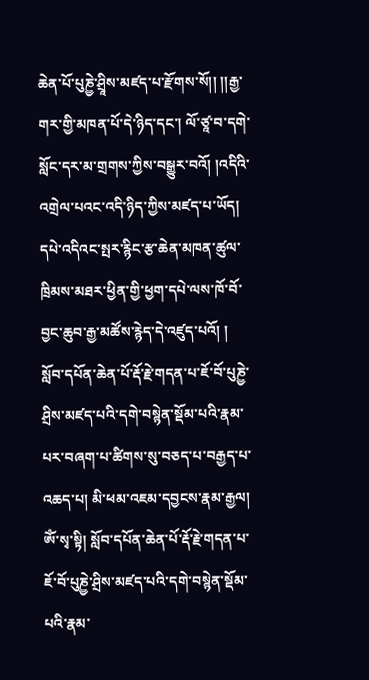ཆེན་པོ་པུཎྱེ་ཤྲཱིས་མཛད་པ་རྫོགས་སོ།། །།རྒྱ་གར་གྱི་མཁན་པོ་དེ་ཉིད་དང་། ལོ་ཙཱ་བ་དགེ་སློང་དར་མ་གྲགས་ཀྱིས་བསྒྱུར་བའོ། །འདིའི་འགྲེལ་པའང་འདི་ཉིད་ཀྱིས་མཛད་པ་ཡོད། དཔེ་འདིའང་སྤར་རྙིང་རྩ་ཆེན་མཁན་ཚུལ་ཁྲིམས་མཐར་ཕྱིན་གྱི་ཕྱག་དཔེ་ལས་ཁོ་བོ་བྱང་ཆུབ་རྒྱ་མཚོས་རྙེད་དེ་འཛུད་པའོ། །
སློབ་དཔོན་ཆེན་པོ་རྡོ་རྗེ་གདན་པ་ཇོ་བོ་པུཎྱེ་ཤྲིས་མཛད་པའི་དགེ་བསྙེན་སྡོམ་པའི་རྣམ་པར་བཞག་པ་ཚིགས་སུ་བཅད་པ་བརྒྱད་པ་འཆད་པ། མི་ཕམ་འཇམ་དབྱངས་རྣམ་རྒྱལ།
ༀ་སྭ་སྟི། སློབ་དཔོན་ཆེན་པོ་རྡོ་རྗེ་གདན་པ་ཇོ་བོ་པུཎྱེ་ཤྲིས་མཛད་པའི་དགེ་བསྙེན་སྡོམ་པའི་རྣམ་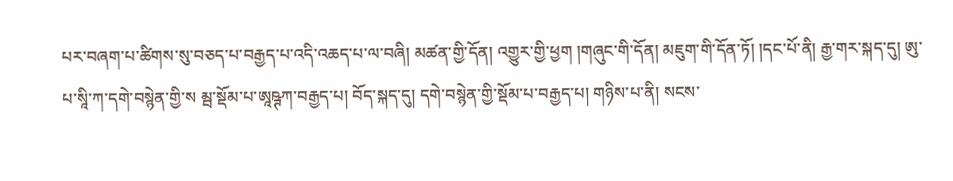པར་བཞག་པ་ཚིགས་སུ་བཅད་པ་བརྒྱད་པ་འདི་འཆད་པ་ལ་བཞི། མཚན་གྱི་དོན། འགྱུར་གྱི་ཕྱག །གཞུང་གི་དོན། མཇུག་གི་དོན་ཏོ། །དང་པོ་ནི། རྒྱ་གར་སྐད་དུ། ཨུ་པ་སཱི་ཀ་དགེ་བསྙེན་གྱི་ས མྦ་སྡོམ་པ་ཨཱཥྚཀ་བརྒྱད་པ། བོད་སྐད་དུ། དགེ་བསྙེན་གྱི་སྡོམ་པ་བརྒྱད་པ། གཉིས་པ་ནི། སངས་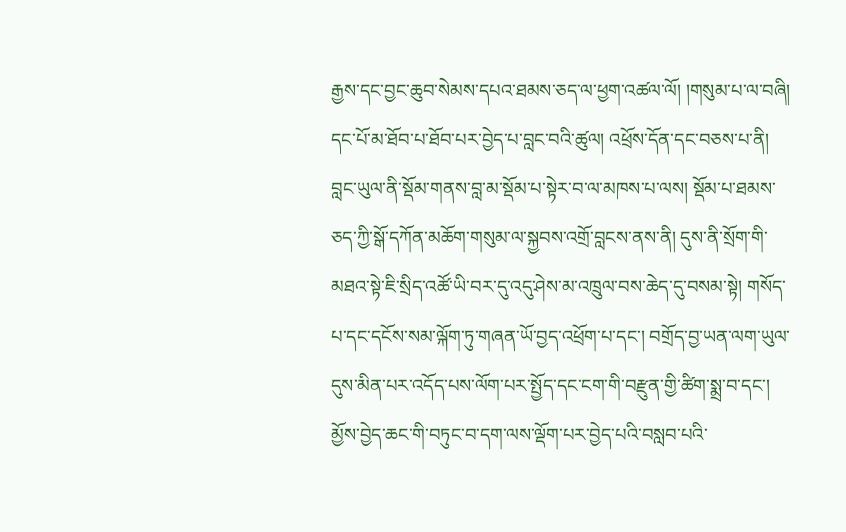རྒྱས་དང་བྱང་ཆུབ་སེམས་དཔའ་ཐམས་ཅད་ལ་ཕྱག་འཚལ་ལོ། །གསུམ་པ་ལ་བཞི། དང་པོ་མ་ཐོབ་པ་ཐོབ་པར་བྱེད་པ་བླང་བའི་ཚུལ། འཕྲོས་དོན་དང་བཅས་པ་ནི། བླང་ཡུལ་ནི་སྡོམ་གནས་བླ་མ་སྡོམ་པ་སྟེར་བ་ལ་མཁས་པ་ལས། སྡོམ་པ་ཐམས་ཅད་ཀྱི་སྒོ་དཀོན་མཆོག་གསུམ་ལ་སྐྱབས་འགྲོ་བླངས་ནས་ནི། དུས་ནི་སྲོག་གི་མཐའ་སྟེ་ཇི་སྲིད་འཚོ་ཡི་བར་དུ་འདུ་ཤེས་མ་འཁྲུལ་བས་ཆེད་དུ་བསམ་སྟེ། གསོད་པ་དང་དངོས་སམ་ལྐོག་ཏུ་གཞན་ཡོ་བྱད་འཕྲོག་པ་དང་། བགྲོད་བྱ་ཡན་ལག་ཡུལ་དུས་མིན་པར་འདོད་པས་ལོག་པར་སྤྱོད་དང་ངག་གི་བརྫུན་གྱི་ཚིག་སྨྲ་བ་དང་། མྱོས་བྱེད་ཆང་གི་བཏུང་བ་དག་ལས་ལྡོག་པར་བྱེད་པའི་བསླབ་པའི་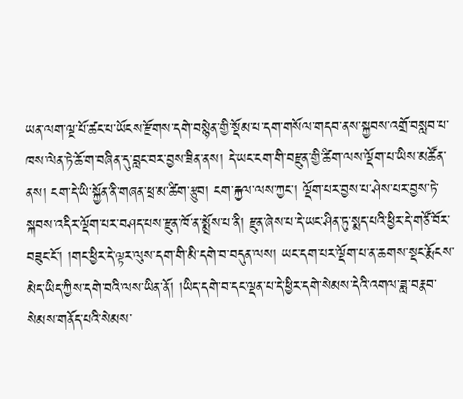ཡན་ལག་ལྔ་པོ་ཚང་པ་ཡོངས་རྫོགས་དགེ་བསྙེན་གྱི་སྡོམ་པ་དག་གསོལ་གདབ་ནས་སྐྱབས་འགྲོ་བསླབ་པ་ཁས་ལེན་ཏེ་ཆོ་ག་བཞིན་དུ་བླང་བར་བྱས་ཟིན་ནས། དེ་ཡང་ངག་གི་བརྫུན་གྱི་ཚིག་ལས་ལྡོག་པ་ཡིས་མཚོན་ནས། ངག་དེ་ཡི་སྐྱོན་ནི་གཞན་ཕྲ་མ་ཚིག་རྩུབ། ངག་རྐྱལ་ལས་ཀྱང་། ལྡོག་པར་བྱས་པ་ཤེས་པར་བྱས་ཏེ་སྐབས་འདིར་ལྡོག་པར་བཤད་པས་རྫུན་ཁོ་ན་སྨྲོས་པ་ནི། རྫུན་ཞེས་པ་དེ་ཡང་ཤིན་ཏུ་སྨད་པའི་ཕྱིར་དེ་གཙོ་བོར་བཟུང་ངོ་། །གང་ཕྱིར་དེ་ལྟར་ལུས་དག་གི་མི་དགེ་བ་བདུན་ལས། ཡང་དག་པར་ལྡོག་པ་ན་ཆགས་སྡང་རྨོངས་མེད་ཡིད་ཀྱིས་དགེ་བའི་ལས་ཡིན་ནོ། །ཡིད་དགེ་བ་དང་ལྡན་པ་དེ་ཕྱིར་དགེ་སེམས་དེའི་འགལ་ཟླ་བརྣབ་སེམས་གནོད་པའི་སེམས་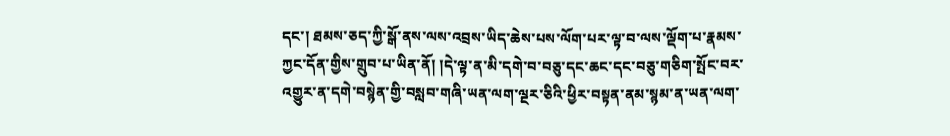དང་། ཐམས་ཅད་ཀྱི་སྒོ་ནས་ལས་འབྲས་ཡིད་ཆེས་པས་ལོག་པར་ལྟ་བ་ལས་ལྡོག་པ་རྣམས་ཀྱང་དོན་གྱིས་གྲུབ་པ་ཡིན་ནོ། །དེ་ལྟ་ན་མི་དགེ་བ་བཅུ་དང་ཆང་དང་བཅུ་གཅིག་སྤོང་བར་འགྱུར་ན་དགེ་བསྙེན་གྱི་བསླབ་གཞི་ཡན་ལག་ལྔར་ཅིའི་ཕྱིར་བསྟན་ནམ་སྙམ་ན་ཡན་ལག་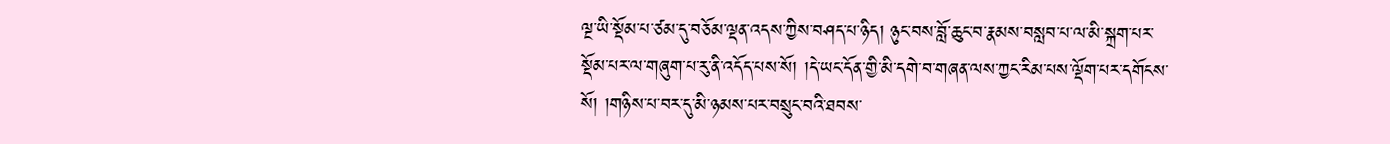ལྔ་ཡི་སྡོམ་པ་ཙམ་དུ་བཅོམ་ལྡན་འདས་ཀྱིས་བཤད་པ་ཉིད། ཉུང་བས་བློ་ཆུང་བ་རྣམས་བསླབ་པ་ལ་མི་སྐྲག་པར་སྡོམ་པར་ལ་གཞུག་པ་རུ་ནི་འདོད་པས་སོ། །དེ་ཡང་དོན་གྱི་མི་དགེ་བ་གཞན་ལས་ཀྱང་རིམ་པས་ལྡོག་པར་དགོངས་སོ། །གཉིས་པ་བར་དུ་མི་ཉམས་པར་བསྲུང་བའི་ཐབས་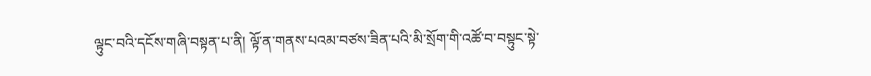ལྟུང་བའི་དངོས་གཞི་བསྟན་པ་ནི། ལྟོ་ན་གནས་པའམ་བཙས་ཟིན་པའི་མི་སྲོག་གི་འཚོ་བ་བསྟུང་སྟེ་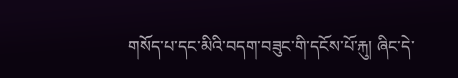གསོད་པ་དང་མིའི་བདག་བཟུང་གི་དངོས་པོ་རྐུ། ཞིང་དེ་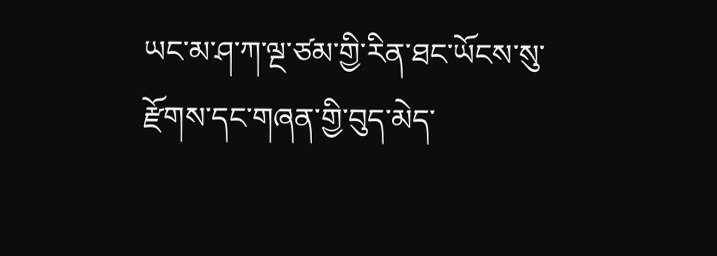ཡང་མ་ཤ་ཀ་ལྔ་ཙམ་གྱི་རིན་ཐང་ཡོངས་སུ་རྫོགས་དང་གཞན་གྱི་བུད་མེད་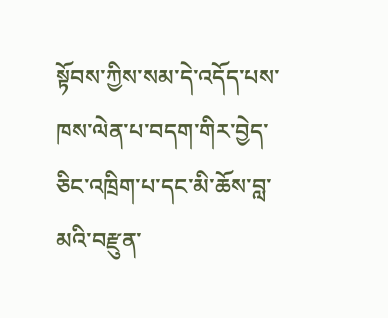སྟོབས་ཀྱིས་སམ་དེ་འདོད་པས་ཁས་ལེན་པ་བདག་གིར་བྱེད་ཅིང་འཁྲིག་པ་དང་མི་ཆོས་བླ་མའི་བརྫུན་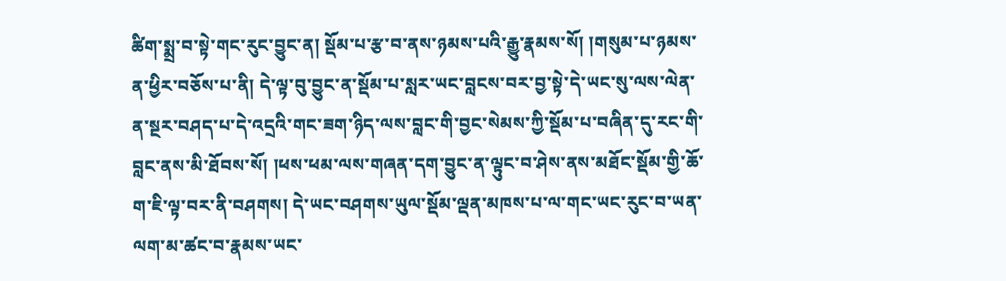ཚིག་སྨྲ་བ་སྟེ་གང་རུང་བྱུང་ན། སྡོམ་པ་རྩ་བ་ནས་ཉམས་པའི་རྒྱུ་རྣམས་སོ། །གསུམ་པ་ཉམས་ན་ཕྱིར་བཅོས་པ་ནི། དེ་ལྟ་བུ་བྱུང་ན་སྡོམ་པ་སླར་ཡང་བླངས་བར་བྱ་སྟེ་དེ་ཡང་སུ་ལས་ལེན་ན་སྔར་བཤད་པ་དེ་འདྲའི་གང་ཟག་ཉིད་ལས་བླང་གི་བྱང་སེམས་ཀྱི་སྡོམ་པ་བཞིན་དུ་རང་གི་བླང་ནས་མི་ཐོབས་སོ། །ཕས་ཕམ་ལས་གཞན་དག་བྱུང་ན་ལྟུང་བ་ཤེས་ནས་མཐོང་སྡོམ་གྱི་ཆོ་ག་ཇི་ལྟ་བར་ནི་བཤགས། དེ་ཡང་བཤགས་ཡུལ་སྡོམ་ལྡན་མཁས་པ་ལ་གང་ཡང་རུང་བ་ཡན་ལག་མ་ཚང་བ་རྣམས་ཡང་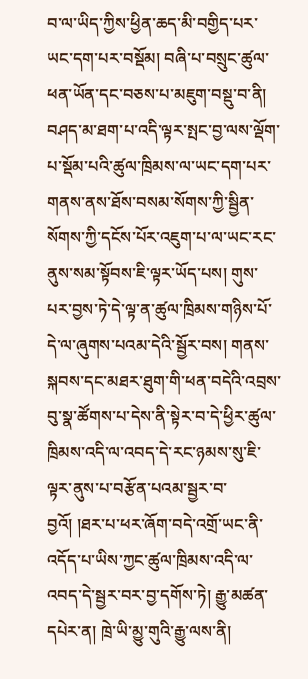བ་ལ་ཡིད་ཀྱིས་ཕྱིན་ཆད་མི་བགྱིད་པར་ཡང་དག་པར་བསྡོམ། བཞི་པ་བསྲུང་ཚུལ་ཕན་ཡོན་དང་བཅས་པ་མཇུག་བསྡུ་བ་ནི། བཤད་མ་ཐག་པ་འདི་ལྟར་སྤང་བྱ་ལས་ལྡོག་པ་སྡོམ་པའི་ཚུལ་ཁྲིམས་ལ་ཡང་དག་པར་གནས་ནས་ཐོས་བསམ་སོགས་ཀྱི་སྦྱིན་སོགས་ཀྱི་དངོས་པོར་འཇུག་པ་ལ་ཡང་རང་ནུས་སམ་སྟོབས་ཇི་ལྟར་ཡོད་པས། གུས་པར་བྱས་ཏེ་དེ་ལྟ་ན་ཚུལ་ཁྲིམས་གཉིས་པོ་དེ་ལ་ཞུགས་པའམ་དེའི་སྦྱོར་བས། གནས་སྐབས་དང་མཐར་ཐུག་གི་ཕན་བདེའི་འབྲས་བུ་སྣ་ཚོགས་པ་དེས་ནི་སྟེར་བ་དེ་ཕྱིར་ཚུལ་ཁྲིམས་འདི་ལ་འབད་དེ་རང་ཉམས་སུ་ཇི་ལྟར་ནུས་པ་བརྩོན་པའམ་སྦྱར་བ་བྱའོ། །ཐར་པ་ཕར་ཞོག་བདེ་འགྲོ་ཡང་ནི་འདོད་པ་ཡིས་ཀྱང་ཚུལ་ཁྲིམས་འདི་ལ་འབད་དེ་སྦྱར་བར་བྱ་དགོས་ཏེ། རྒྱུ་མཚན་དཔེར་ན། ཁྲེ་ཡི་མྱུ་གུའི་རྒྱུ་ལས་ནི།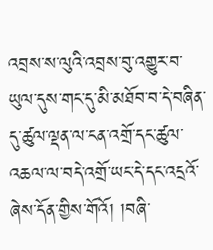འབྲས་ས་ལུའི་འབྲས་བུ་འགྱུར་བ་ཡུལ་དུས་གང་དུ་མི་མཐོབ་བ་དེ་བཞིན་དུ་ཚུལ་ལྡན་ལ་ངན་འགྲོ་དང་ཚུལ་འཆལ་ལ་བདེ་འགྲོ་ཡང་དེ་དང་འདྲའོ་ཞེས་དོན་གྱིས་གོའོ། །བཞི་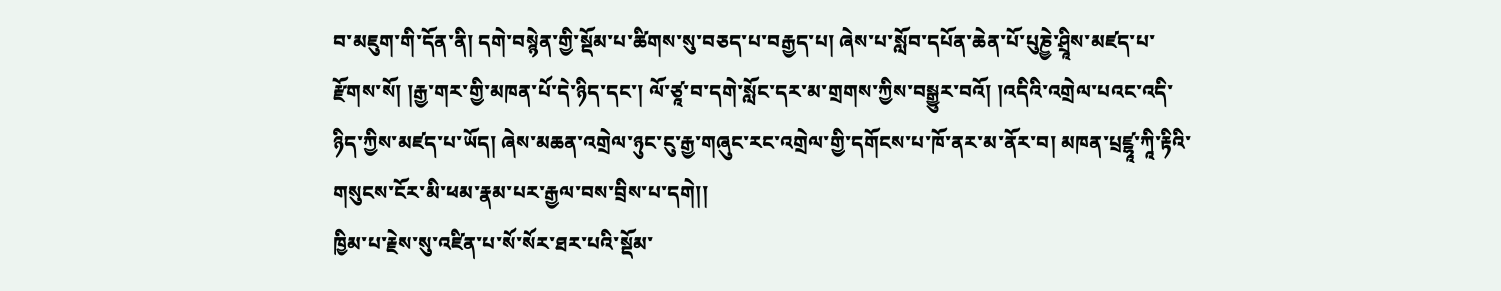བ་མཇུག་གི་དོན་ནི། དགེ་བསྙེན་གྱི་སྡོམ་པ་ཚིགས་སུ་བཅད་པ་བརྒྱད་པ། ཞེས་པ་སློབ་དཔོན་ཆེན་པོ་པུཎྱེ་ཤྲཱིས་མཛད་པ་རྫོགས་སོ། །རྒྱ་གར་གྱི་མཁན་པོ་དེ་ཉིད་དང་། ལོ་ཙཱ་བ་དགེ་སློང་དར་མ་གྲགས་ཀྱིས་བསྒྱུར་བའོ། །འདིའི་འགྲེལ་པའང་འདི་ཉིད་ཀྱིས་མཛད་པ་ཡོད། ཞེས་མཆན་འགྲེལ་ཉུང་ངུ་རྒྱ་གཞུང་རང་འགྲེལ་གྱི་དགོངས་པ་ཁོ་ནར་མ་ནོར་བ། མཁན་པྲཛྷཱ་ཀཱི་རྟིའི་གསུངས་ངོར་མི་ཕམ་རྣམ་པར་རྒྱལ་བས་བྲིས་པ་དགེ།།
ཁྱིམ་པ་རྗེས་སུ་འཛིན་པ་སོ་སོར་ཐར་པའི་སྡོམ་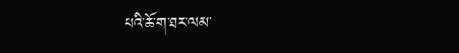པའི་ཆོ་ག་ཐར་ལམ་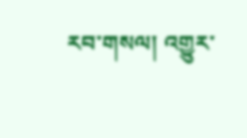རབ་གསལ། འགྱུར་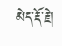མེད་རྡོ་རྗེ།